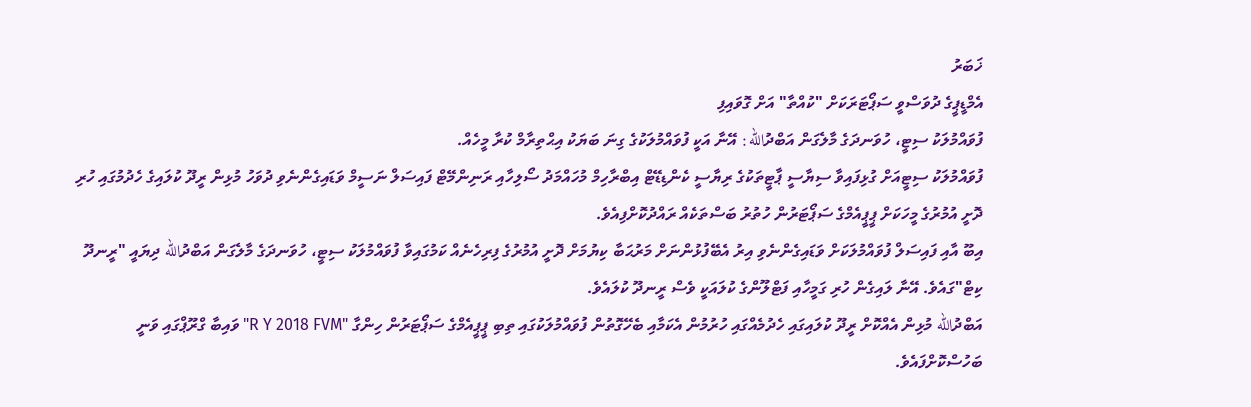ޚަބަރު
އެމްޑީޕީގެ ދުވަސްވީ ސަޕޯޓަރަކަށް "ކުއްތާ" އަށް ގޮވައިފި
ފުވައްމުލަކު ސިޓީ، ހުވަނދަގެ މާލެގަން އަބްދުالله: އޭނާ އަކީ ފުވައްމުލަކުގެ ގިނަ ބަޔަކު އިޙްތިރާމް ކުރާ މީހެއް.
ފުވައްމުލަކު ސިޓީއަށް ގުޅިފައިވާ ސިޔާސީ ޕާޓީތަކުގެ ރިޔާސީ ކެންޑިޑޭޓް އިބްރާހިމް މުހައްމަދު ސޯލިހާއި ރަނިންމޭޓް ފައިސަލް ނަސީމް ވަޑައިގެންނެވި ދުވަހު މުޅިން ރީދޫ ކުލައިގެ ހެދުމުގައި ހުރި ދޮށީ އުމުރުގެ މީހަކަށް ޕީޕީއެމްގެ ސަޕޯޓަރުން ހުތުރު ބަސްތަކެއް ރައްދުކޮށްފިއެވެ.
އިބޫ އާއި ފައިސަލް ފުވައްމުލަކަށް ވަޑައިގެންނެވި އިރު އެބޭފުޅުންނަށް މަރުޙަބާ ކިޔުމަށް ދޮށީ އުމުރުގެ ފިރިހެނެއް ކަމުގައިވާ ފުވައްމުލަކު ސިޓީ، ހުވަނދަގެ މާލެގަން އަބްދުالله ދިޔައީ "ރީނދޫ ކިޓް"ގައެވެ. އޭނާ ލައިގެން ހުރި ގަމީހާއި ފަޓްލޫންގެ ކުލައަކީ ވެސް ރީނދޫ ކުލައެވެ.
އަބްދުالله މުޅިން އެއްކޮށް ރީދޫ ކުލައިގައި ހެދުމެއްގައި ހުރުމުން އެކަމާއި ބެހޭގޮތުން ފުވައްމުލަކުގައި ތިބި ޕީޕީއެމްގެ ސަޕޯޓަރުން ހިންގާ "R Y 2018 FVM" ވައިބާ ގްރޫޕްގައި ވަނީ ބަހުސްކޮށްފައެވެ.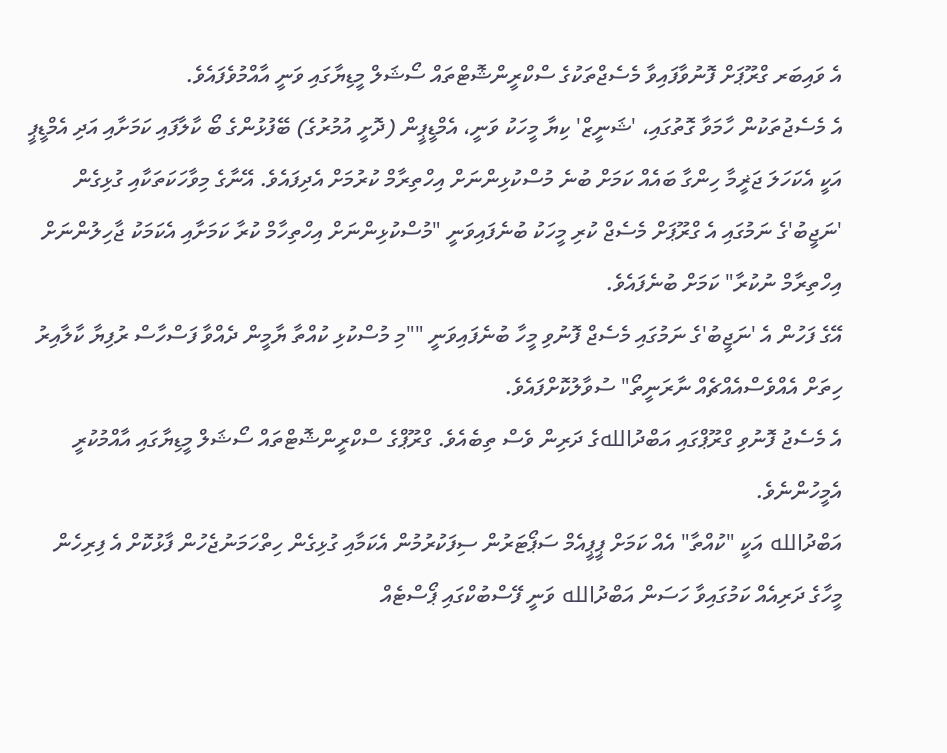އެ ވައިބަރ ގްރޫޕަށް ފޮނުވާފައިވާ މެސެޖްތަކުގެ ސްކްރީންޝޮޓްތައް ސޯޝަލް މީޑިޔާގައި ވަނީ އާއްމުވެފައެވެ.
އެ މެސެޖުތަކުން ހާމަވާ ގޮތުގައި، 'ޝަނީޒް' ކިޔާ މީހަކު ވަނީ، އެމްޑީޕީން (ދޮށީ އުމުރުގެ) ބޭފުޅުންގެ ބޯ ކާލާފައި ކަމަށާއި އަދި އެމްޑީޕީ އަކީ އެކަހަލަ ޖަޜީމާ ހިންގާ ބައެއް ކަމަށް ބުނެ މުސްކުޅިންނަށް އިހްތިރާމް ކުރުމަށް އެދިފައެވެ. އޭނާގެ މިވާހަކަތަކާއި ގުޅިގެން 'ނަޖީބު'ގެ ނަމުގައި އެ ގްރޫޕަށް މެސެޖް ކުރި މީހަކު ބުނެފައިވަނީ "މުސްކުޅިންނަށް އިހްތިހާމް ކުރާ ކަމަށާއި އެކަމަކު ޖާހިލުންނަށް އިހްތިރާމް ނުކުރާ" ކަމަށް ބުނެފައެވެ.
އޭގެ ފަހުން އެ 'ނަޖީބު'ގެ ނަމުގައި މެސެޖް ފޮނުވި މީހާ ބުނެފައިވަނީ ""މި މުސްކުޅި ކުއްތާ ޔާމީން ދެއްވާ ފަސްހާސް ރުފިޔާ ކާލާއިރު ހިތަށް އެއްވެސްއެއްޗެއް ނާރަނީތޯ" ސުވާލުކޮށްފައެވެ.
އެ މެސެޖު ފޮނުވި ގްރޫޕްގައި އަބްދުاللهގެ ދަރިން ވެސް ތިބެއެވެ. ގްރޫޕްގެ ސްކްރީންޝޮޓްތައް ސޯޝަލް މީޑިޔާގައި އާއްމުކުރީ އެމީހުންނެވެ.
އަބްދުالله އަކީ "ކުއްތާ" އެއް ކަމަށް ޕީޕީއެމް ސަޕޯޓަރުން ސިފަކުރުމުން އެކަމާއި ގުޅިގެން ހިތްހަމަނުޖެހުން ފާޅުކޮށް އެ ފިރިހެން މީހާގެ ދަރިއެއް ކަމުގައިވާ ހަސަން އަބްދުالله ވަނީ ފޭސްބުކްގައި ޕޯސްޓެއް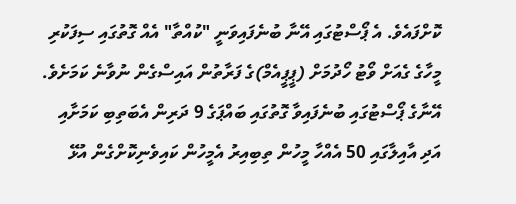ކޮށްފައެވެ. އެ ޕޯސްޓުގައި އޭނާ ބުނެފައިވަނީ "ކުއްތާ" އެއް ގޮތުގައި ސިފަކުރި މީހާގެ ގެއަށް ވޯޓު ހޯދުމަށް (ޕީޕީއެމް)ގެ ފަރާތުން އައިސްގެން ނުވާނެ ކަމަށެވެ.
އޭނާގެ ޕޯސްޓުގައި ބުނެފައިވާ ގޮތުގައި ބައްޕަގެ 9 ދަރިން އެބަތިބި ކަމަށާއި އަދި އާއިލާގައި 50 އެއްހާ މީހުން ތިބިއިރު އެމީހުން ކައިވެނިކޮށްގެން އުޅޭ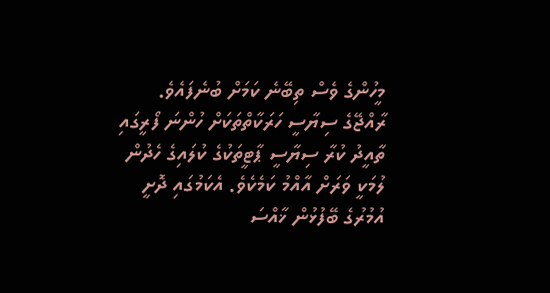މީހުންގެ ވެސް ތިބޭނެ ކަމަށް ބުނެފައެވެ.
ރާއްޖޭގެ ސިޔާސީ ހަރަކާތްތަކަށް ހުންނަ ފޯރީގައި ތާއީދު ކުރާ ސިޔާސީ ޕާޓީތަކުގެ ކުލައިގެ ހެދުން ލުމަކީ ވަރަށް އާއްމު ކަމެކެވެ. އެކަމުގައި ދޮށީ އުމުރުގެ ބޭފުޅުން ޚާއްސަ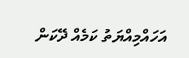އަހައްމިއްޔަތު ކަމެއް ދޭކަން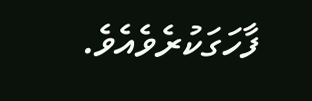ފާހަގަކުރެވެއެވެ.